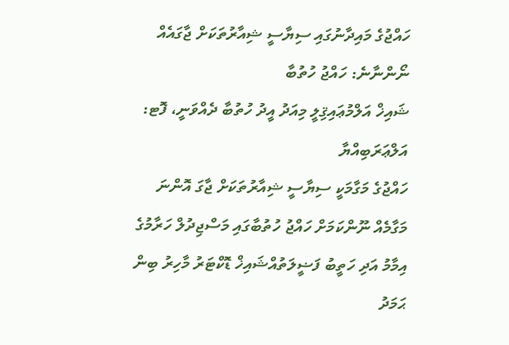ހައްޖުގެ މައިދާނުގައި ސިޔާސީ ޝިއާރުތަކަށް ޖާގައެއް ނޯންނާނެ: ހައްޖު ހުތުބާ
ޝައިޚް އަލްމުޢައިޤިލީ މިއަދު އީދު ހުތުބާ ދެއްވަނީ، ފޮޓ: އަލްޢަރަބިއްޔާ
ހައްޖުގެ މަގާމަކީ ސިޔާސީ ޝިއާރުތަކަށް ޖާގަ އޮންނަ މަގާމެއް ނޫންކަމަށް ހައްޖު ހުތުބާގައި މަސްޖިދުލް ހަރާމުގެ އިމާމު އަދި ހަތީބު ފަޟީލަތުއްޝައިޚް ޑޮކްޓަރު މާހިރު ބިން ޙަމަދު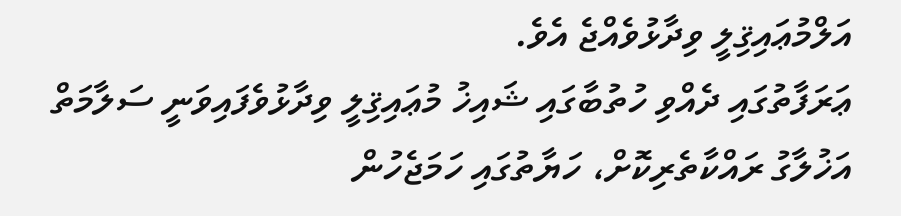އަލްމުޢައިޤިލީ ވިދާޅުވެއްޖެ އެވެ.
ޢަރަފާތުގައި ދެއްވި ހުތުބާގައި ޝައިޚު މުޢައިޤިލީ ވިދާޅުވެފައިވަނީ ސަލާމަތް އަޚުލާގު ރައްކާތެރިކޮށް، ހަޔާތުގައި ހަމަޖެހުން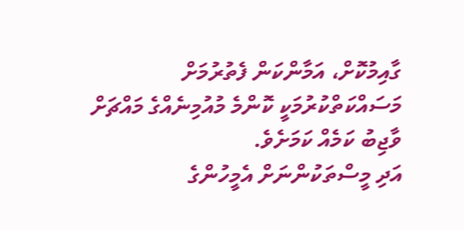ގާއިމުކޮށް، އަމާންކަން ފެތުރުމަށް މަސައްކަތްކުރުމަކީ ކޮންމެ މުއުމިނެއްގެ މައްޗަށް ވާޖިބު ކަމެއް ކަމަށެވެ.
އަދި މީސްތަކުންނަށް އެމީހުންގެ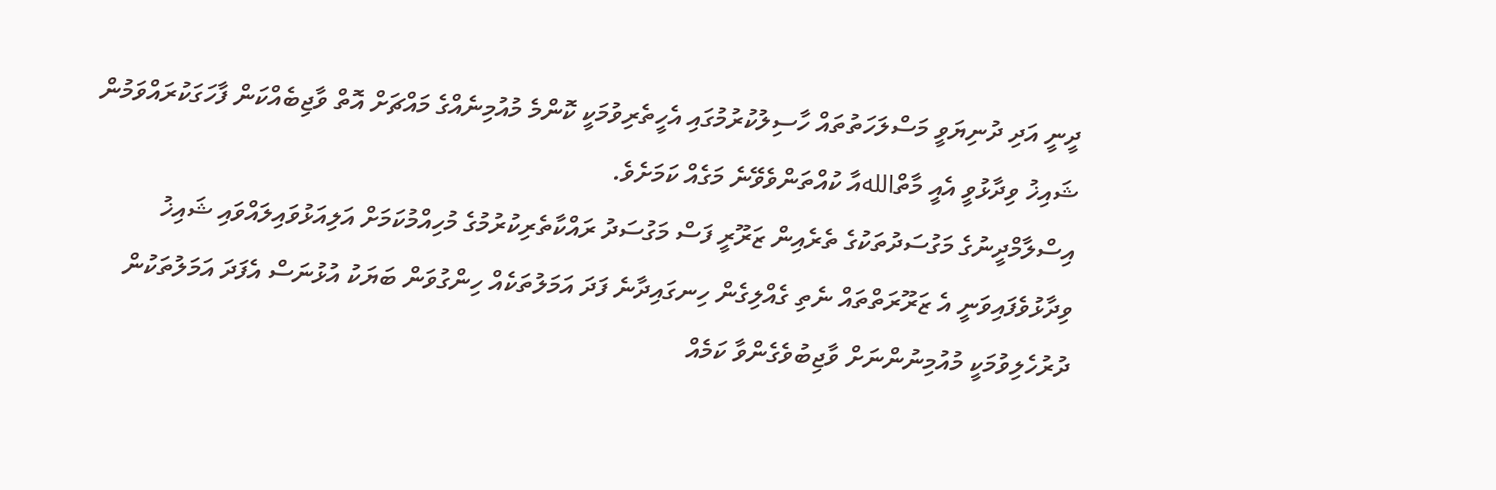ދީނީ އަދި ދުނިޔަވީ މަސްލަހަތުތައް ހާސިލުކުރުމުގައި އެހީތެރިވުމަކީ ކޮންމެ މުއުމިނެއްގެ މައްޗަށް އޮތް ވާޖިބެއްކަން ފާހަގަކުރައްވަމުން ޝައިޚު ވިދާޅުވީ އެއީ މާތްاللهއާ ކުއްތަންވެވޭނެ މަގެއް ކަމަށެވެ.
އިސްލާމްދީނުގެ މަގުސަދުތަކުގެ ތެރެއިން ޒަރޫރީ ފަސް މަގުސަދު ރައްކާތެރިކުރުމުގެ މުހިއްމުކަމަށް އަލިއަޅުވައިލައްވައި ޝައިޚު ވިދާޅުވެފައިވަނީ އެ ޒަރޫރަތްތައް ނެތި ގެއްލިގެން ހިނގައިދާނެ ފަދަ އަމަލުތަކެއް ހިންގުވަން ބަޔަކު އުޅުނަސް އެފަދަ އަމަލުތަކުން ދުރުހެލިވުމަކީ މުއުމިނުންނަށް ވާޖިބުވެގެންވާ ކަމެއް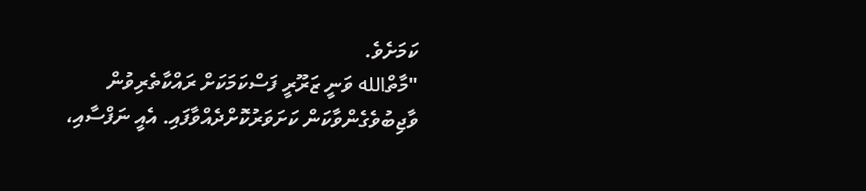ކަމަށެވެ.
"މާތްالله ވަނީ ޒަރޫރީ ފަސްކަމަކަށް ރައްކާތެރިވުން ވާޖިބުވެގެންވާކަން ކަށަވަރުކޮށްދެއްވާފައި. އެއީ ނަފްސާއި،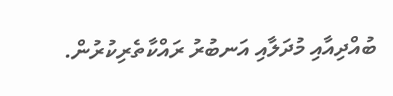ބުއްދިއާއި މުދަލާއި އަނބުރު ރައްކާތެރިކުރުން.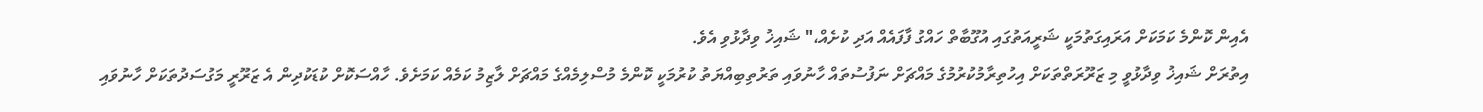އެއިން ކޮންމެ ކަމަކަށް އަރައިގަތުމަކީ ޝަރީއަތުގައި އުގޫބާތް ހައްގު ފާފައެއް އަދި ކުށެއް،" ޝައިޚު ވިދާޅުވި އެވެ.
އިތުރަށް ޝައިޚު ވިދާޅުވީ މި ޒަރޫރަތްތަކަށް އިހުތިރާމުކުރުމުގެ މައްޗަށް ނަފުސުތައް ހާނުވައި ތަރުތިބިއްޔަތު ކުރުމަކީ ކޮންމެ މުސްލިމެއްގެ މައްޗަށް ލާޒިމު ކަމެއް ކަމަށެވެ. ހާއްސަކޮށް ކުޑަކުދިން އެ ޒަރޫރީ މަގުސަދުތަކަށް ހާނުވައި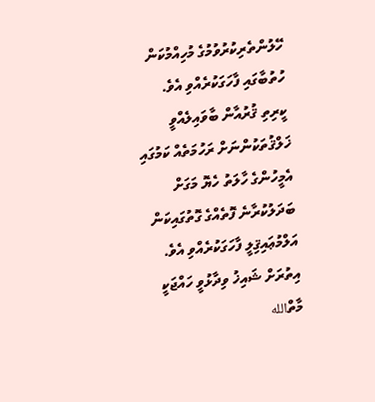ހޭލުންތެރިކުރުވުމުގެ މުހިއްމުކަން ހުތުބާގައި ފާހަގަކުރެއްވި އެވެ.
ކީރިތި ޤުރުއާން ބާވައިލެއްވީ ޚަލްޤުތަކުންނަށް ރަހުމަތެއް ކަމުގައި އެމީހުންގެ ހާލަތު ހެޔޮ މަގަށް ބަދަލުކުރާނެ ފޮތެއްގެ ގޮތުގައިކަން އަލްމުޢައިޤިލީ ފާހަގަކުރެއްވި އެވެ.
އިތުރަށް ޝައިޚު ވިދާޅުވީ ހައްޖަކީ މާތްالله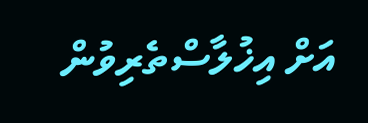އަށް އިޚުލާސްތެރިވުން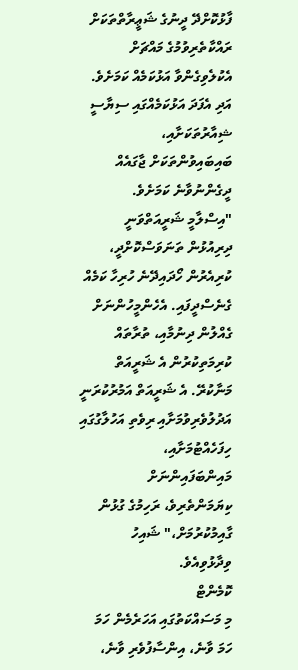ފާޅުކޮށްދޭ ދީނުގެ ޝަޢީރާތްތަކަށް ރައްކާތެރިވުމުގެ މައްޗަށް އެކުލެވިގެންވާ އަޅުކަމެއް ކަމަށެވެ. އަދި އެފަދަ އަޅުކަމެއްގައި ސިޔާސީ ޝިއާރުތަކަށާއި، ބައިބައިވުންތަކަށް ޖާގައެއް ދީގެންނުވާނެ ކަމަށެވެ.
"އިސްލާމީ ޝަރީއަތްވަނީ ދިރިއުޅުން ތަނަވަސްކޮށްދީ، ކުރިއެރުން ހޯދައިދޭނެ ހުރިހާ ކަމެއް ގެނެސްދީފައި. އެހެންމީހުންނަށް ގެއްލުން ދިނުމާއި، ތުރާތައް ކުރިމަތިކުރުން އެ ޝަރީއަތް މަނާކުރޭ. އެ ޝަރީއަތް އަމުރުކުރަނީ އަދުލުވެރިވުމަށާއި ރިވެތި އަހުލާގުގައި ހިފަހެއްޓުމަށާއި، މައިންބަފައިންނަށް ކިޔަމަންތެރިވެ، ރަހިމުގެ ގުޅުން ގާއިމުކުރުމަށް،" ޝައިހު ވިދާޅުވިއެވެ.
ކޮމެންޓް
މި މަސައްކަތުގައި އަހަރެމެން ހަމަ ހަމަ ވާނެ، އިންސާފުވެރި ވާނެ،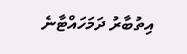އިތުބާރު ދަމަހައްޓާނެ